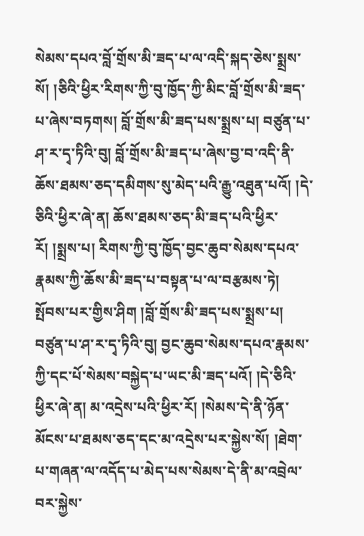སེམས་དཔའ་བློ་གྲོས་མི་ཟད་པ་ལ་འདི་སྐད་ཅེས་སྨྲས་སོ། །ཅིའི་ཕྱིར་རིགས་ཀྱི་བུ་ཁྱོད་ཀྱི་མིང་བློ་གྲོས་མི་ཟད་པ་ཞེས་བཏགས། བློ་གྲོས་མི་ཟད་པས་སྨྲས་པ། བཙུན་པ་ཤ་ར་དྭ་ཏིའི་བུ། བློ་གྲོས་མི་ཟད་པ་ཞེས་བྱ་བ་འདི་ནི་ཆོས་ཐམས་ཅད་དམིགས་སུ་མེད་པའི་རྒྱུ་འཐུན་པའོ། །དེ་ཅིའི་ཕྱིར་ཞེ་ན། ཆོས་ཐམས་ཅད་མི་ཟད་པའི་ཕྱིར་རོ། །སྨྲས་པ། རིགས་ཀྱི་བུ་ཁྱོད་བྱང་ཆུབ་སེམས་དཔའ་རྣམས་ཀྱི་ཆོས་མི་ཟད་པ་བསྟན་པ་ལ་བརྩམས་ཏེ། སྤོབས་པར་གྱིས་ཤིག །བློ་གྲོས་མི་ཟད་པས་སྨྲས་པ། བཙུན་པ་ཤ་ར་དྭ་ཏིའི་བུ། བྱང་ཆུབ་སེམས་དཔའ་རྣམས་ཀྱི་དང་པོ་སེམས་བསྐྱེད་པ་ཡང་མི་ཟད་པའོ། །དེ་ཅིའི་ཕྱིར་ཞེ་ན། མ་འདྲེས་པའི་ཕྱིར་རོ། །སེམས་དེ་ནི་ཉོན་མོངས་པ་ཐམས་ཅད་དང་མ་འདྲེས་པར་སྐྱེས་སོ། །ཐེག་པ་གཞན་ལ་འདོད་པ་མེད་པས་སེམས་དེ་ནི་མ་འབྲེལ་བར་སྐྱེས་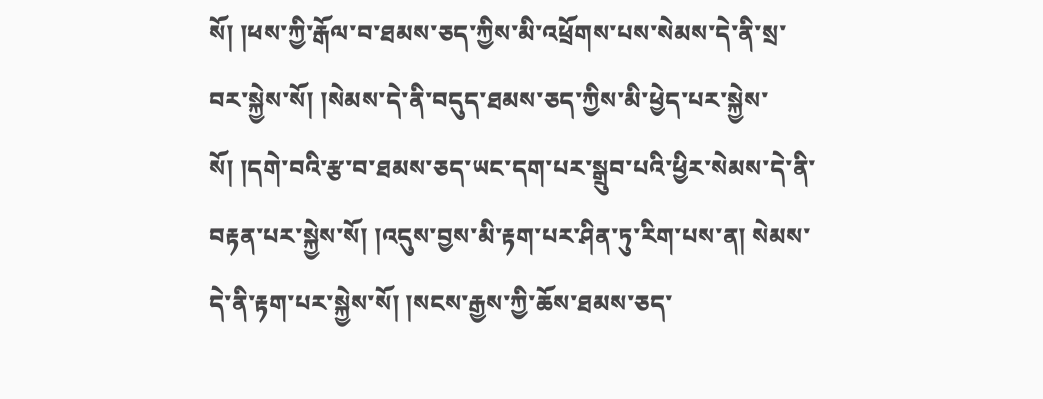སོ། །ཕས་ཀྱི་རྒོལ་བ་ཐམས་ཅད་ཀྱིས་མི་འཕྲོགས་པས་སེམས་དེ་ནི་སྲ་བར་སྐྱེས་སོ། །སེམས་དེ་ནི་བདུད་ཐམས་ཅད་ཀྱིས་མི་ཕྱེད་པར་སྐྱེས་སོ། །དགེ་བའི་རྩ་བ་ཐམས་ཅད་ཡང་དག་པར་སྒྲུབ་པའི་ཕྱིར་སེམས་དེ་ནི་བརྟན་པར་སྐྱེས་སོ། །འདུས་བྱས་མི་རྟག་པར་ཤིན་ཏུ་རིག་པས་ན། སེམས་དེ་ནི་རྟག་པར་སྐྱེས་སོ། །སངས་རྒྱས་ཀྱི་ཆོས་ཐམས་ཅད་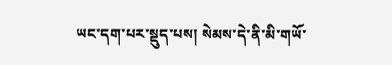ཡང་དག་པར་སྡུད་པས། སེམས་དེ་ནི་མི་གཡོ་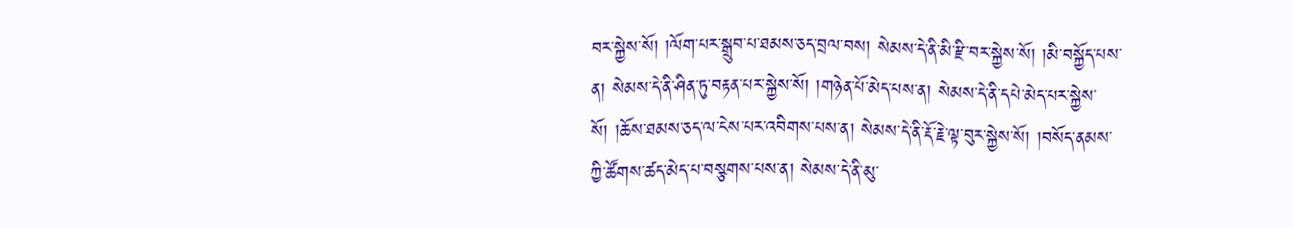བར་སྐྱེས་སོ། །ལོག་པར་སྒྲུབ་པ་ཐམས་ཅད་བྲལ་བས། སེམས་དེ་ནི་མི་རྫི་བར་སྐྱེས་སོ། །མི་བསྐྱོད་པས་ན། སེམས་དེ་ནི་ཤིན་ཏུ་བརྟན་པར་སྐྱེས་སོ། །གཉེན་པོ་མེད་པས་ན། སེམས་དེ་ནི་དཔེ་མེད་པར་སྐྱེས་སོ། །ཆོས་ཐམས་ཅད་ལ་ངེས་པར་འབིགས་པས་ན། སེམས་དེ་ནི་རྡོ་རྗེ་ལྟ་བུར་སྐྱེས་སོ། །བསོད་ནམས་ཀྱི་ཚོགས་ཚད་མེད་པ་བསྩགས་པས་ན། སེམས་དེ་ནི་མུ་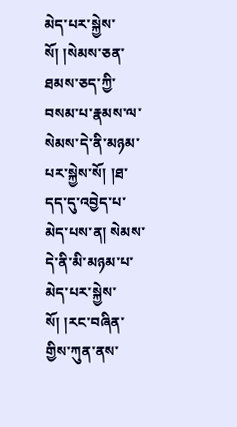མེད་པར་སྐྱེས་སོ། །སེམས་ཅན་ཐམས་ཅད་ཀྱི་བསམ་པ་རྣམས་ལ་སེམས་དེ་ནི་མཉམ་པར་སྐྱེས་སོ། །ཐ་དད་དུ་འབྱེད་པ་མེད་པས་ན། སེམས་དེ་ནི་མི་མཉམ་པ་མེད་པར་སྐྱེས་སོ། །རང་བཞིན་གྱིས་ཀུན་ནས་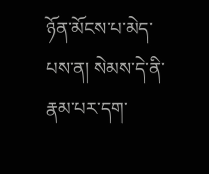ཉོན་མོངས་པ་མེད་པས་ན། སེམས་དེ་ནི་རྣམ་པར་དག་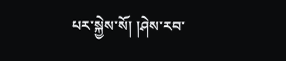པར་སྐྱེས་སོ། །ཤེས་རབ་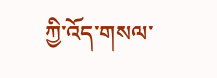ཀྱི་འོད་གསལ་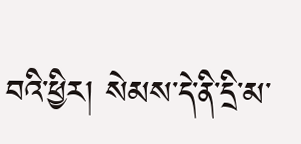བའི་ཕྱིར། སེམས་དེ་ནི་དྲི་མ་